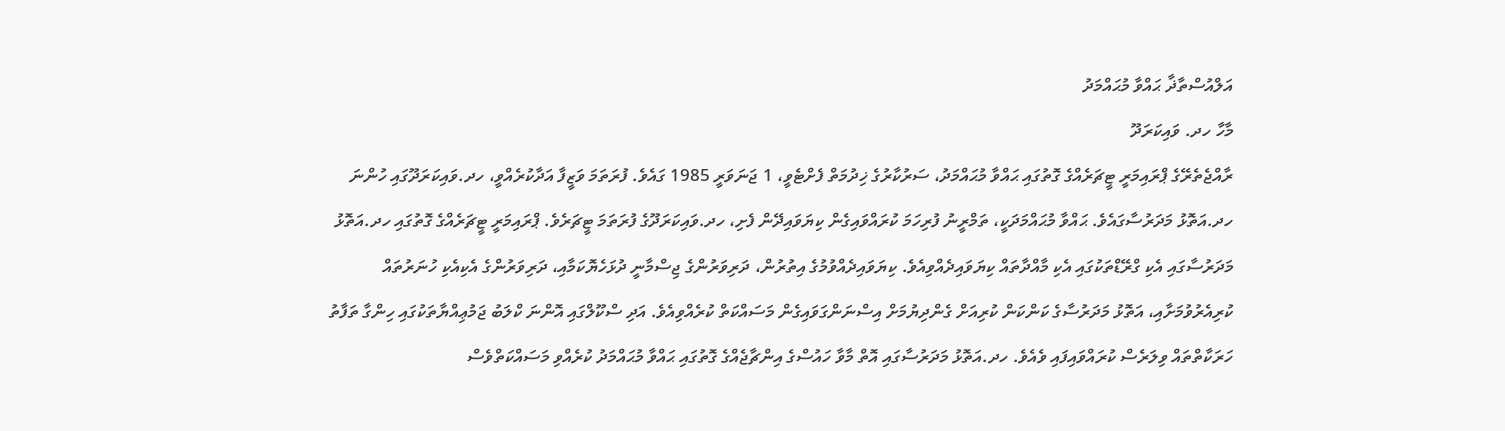އަލްއުސްތާޛާ ޙައްވާ މުޙައްމަދު
މާހާ ހދ. ވައިކަރަދޫ
ރާއްޖެތެރޭގެ ޕްރައިމަރީ ޓީޗަރެއްގެ ގޮތުގައި ޙައްވާ މުޙައްމަދު، ސަރުކާރުގެ ޚިދުމަތް ފެށްޓެވީ، 1 ޖަނަވަރީ 1985 ގައެވެ. ފުރަތަމަ ވަޒީފާ އަދާކުރެއްވީ، ހދ.ވައިކަރަދޫގައި ހުންނަ ހދ.އަތޮޅު މަދަރުސާގައެވެ. ޙައްވާ މުޙައްމަދަކީ، ތަމްރީނު ފުރިހަމަ ކުރައްވައިގެން ކިޔަވައިދޭން ފެށި، ހދ.ވައިކަރަދޫގެ ފުރަތަމަ ޓީޗަރެވެ. ޕްރައިމަރީ ޓީޗަރެއްގެ ގޮތުގައި ހދ.އަތޮޅު މަދަރުސާގައި އެކި ގްރޭޑްތަކުގައި އެކި މާއްދާތައް ކިޔަވައިދެއްވިއެވެ. ކިޔަވައިދެއްވުމުގެ އިތުރުން، ދަރިވަރުންގެ ޖިސްމާނީ ދުޅަހެޔޮކަމާއި، ދަރިވަރުންގެ އެކިއެކި ހުނަރުތައް ކުރިއެރުވުމަށާއި، އަތޮޅު މަދަރުސާގެ ކަންކަން ކުރިއަށް ގެންދިޔުމަށް އިސްނަންގަވައިގެން މަސައްކަތް ކުރެއްވިއެވެ. އަދި ސްކޫލްގައި އޮންނަ ކްލަބު ޖަމުޢިއްޔާތަކުގައި ހިންގާ ތަފާތު ހަރަކާތްތައް ވިލަރެސް ކުރައްވައިފައި ވެއެވެ. ހދ.އަތޮޅު މަދަރުސާގައި އޮތް މާވާ ހައުސްގެ އިންޗާޖެއްގެ ގޮތުގައި ޙައްވާ މުޙައްމަދު ކުރެއްވި މަސައްކަތްވެސް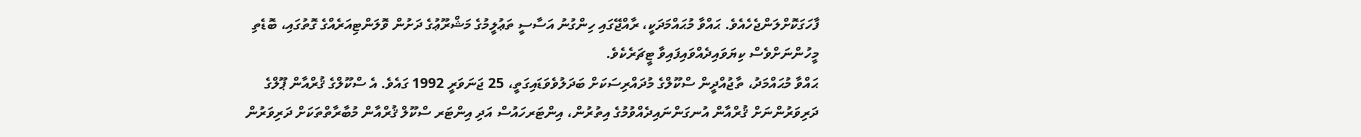ފާހަގަކޮށްލަންޖެހެއެވެ. ޙައްވާ މުޙައްމަދަކީ، ރާއްޖޭގައި ހިންގުނު އަސާސީ ތަޢުލީމުގެ މަޝްރޫޢުގެ ދަށުން ވޮލަންޓިއަރެއްގެ ގޮތުގައި، ބޮޑެތި މީހުންނަށްވެސް ކިޔަވައިދެއްވައިފައިވާ ޓީޗަރެކެވެ.
ޙައްވާ މުޙައްމަދު، ތާޖުއްދީން ސްކޫލްގެ މުދައްރިސަކަށް ބަދަލުވެވަޑައިގަތީ، 25 ޖަނަވަރީ 1992 ގައެވެ. އެ ސްކޫލްގެ ޤުރްއާން ޕޫލްގެ ދަރިވަރުންނަށް ޤުރްއާން އުނގަންނައިދެއްވުމުގެ އިތުރުން، އިންޓަރހައުސް އަދި އިންޓަރ ސްކޫލް ޤުރްއާން މުބާރާތްތަކަށް ދަރިވަރުން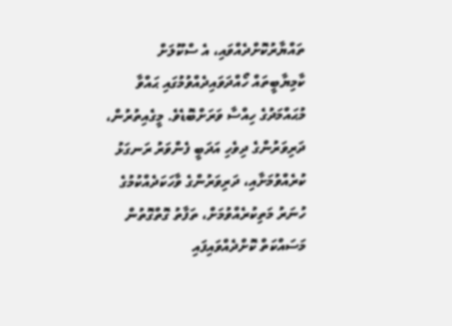ތައްޔާރުކޮށްދެއްވައި، އެ ސްކޫލަށް ކާމިޔާބީތައް ހޯއްދަވައިދެއްވުމުގައި ޙައްވާ މުޙައްމަދުގެ ހިއްސާ ވަރަށްބޮޑެވެ. މީގެއިތުރުން، ދަރިވަރުންގެ ދިވެހި އަދަބީ ފެންވަރު ރަނގަޅު ކުރެއްވުމަށާއި، ދަރިވަރުންގެ ވާހަކަދެއްކުމުގެ ހުނަރު މަތިކުރެއްވުމަށް، ތަފާތު ގޮތްގޮތުން މަސައްކަތް ކޮށްދެއްވައިފައި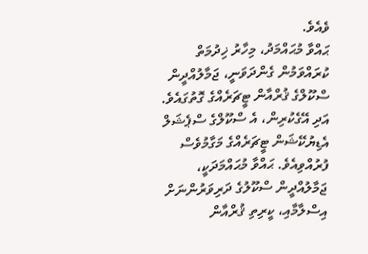ވެއެވެ.
ޙައްވާ މުޙައްމަދު، މިހާރު ޚިދުމަތް ކުރައްވަމުން ގެންދަވަނީ، ޖަމާލުއްދީން ސްކޫލްގެ ޤުރްއާން ޓީޗަރެއްގެ ގޮތުގައެވެ. އަދި އޭގެކުރިން، އެ ސްކޫލްގެ ސްޕެޝަލް އެޑިޔުކޭޝަން ޓީޗަރެއްގެ މަގާމުވެސް ފުރުއްވިއެވެ. ޙައްވާ މުޙައްމަދަކީ، ޖަމާލުއްދީން ސްކޫލުގެ ދަރިވަރުންނަށް އިސްލާމާއި، ކީރިތި ޤުރްއާން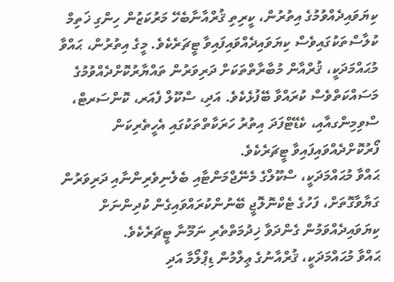ކިޔަވައިދެއްވުމުގެ އިތުރުން، ކީރިތި ޤުރްއާނާބެހޭ މަރުކަޒުން ހިންގި ޚަތިމް ކުލާސްތަކުގައިވެސް ކިޔަވައިދެއްވައިފައިވާ ޓީޗަރެކެވެ. މީގެ އިތުރުން، ޙައްވާ މުޙައްމަދަކީ، ޤުރްއާން މުބާރާތްތަކަށް ދަރިވަރުން ތައްޔާރުކޮށްދެއްވުމުގެ މަސައްކަތްވެސް ކުރައްވާ ބޭފުޅެކެވެ. އަދި، ސްކޫލް ފެއަރ، ކޮންސަރޓް، ސްވިމިންގއާއި، ކެޑޭޓްފަދަ އިތުރު ހަރަކާތްތަކުގައި އެހީތެރިކަން ފޯރުކޮށްދެއްވައިފައިވާ ޓީޗަރެކެވެ.
ޙައްވާ މުޙައްމަދަކީ، ސްކޫލްގެ މެނޭޖްމަންޓާއި ބެލެނިވެރިންނާއި ދަރިވަރުން ގަޔާވާގޮތަށް، ފަހުގެ ޓެކްނޮލޮޖީ ބޭނުންކުރައްވައިގެން ކުދިންނަށް ކިޔަވައިދެއްވަމުން ގެންދަވާ ޚިދުމަތްތެރި ނަމޫނާ ޓީޗަރެކެވެ.
ޙައްވާ މުޙައްމަދަކީ، ޤުރްއާނުގެ ޢިލްމުން ޑިޕްލޯމާ އަދި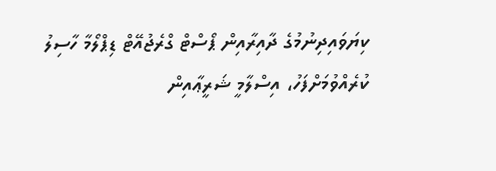ކިޔަވައިދިނުމުގެ ދާއިރާއިން ޕޯސްޓް ގްރެޖުއޭޓް ޑިޕްލޯމާ ހާސިލު ކުރެއްވުމަށްފަހު، އިސްލާމީ ޝަރީޢާއިން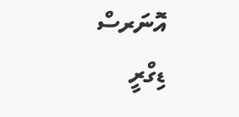އޮނަރސް ޑިގްރީ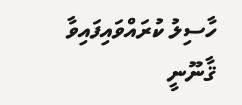ހާސިލު ކުރައްވައިފައިވާ ޤާނޫނީ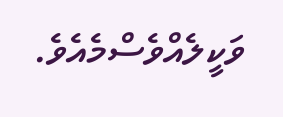ވަކީލެއްވެސްމެއެވެ.